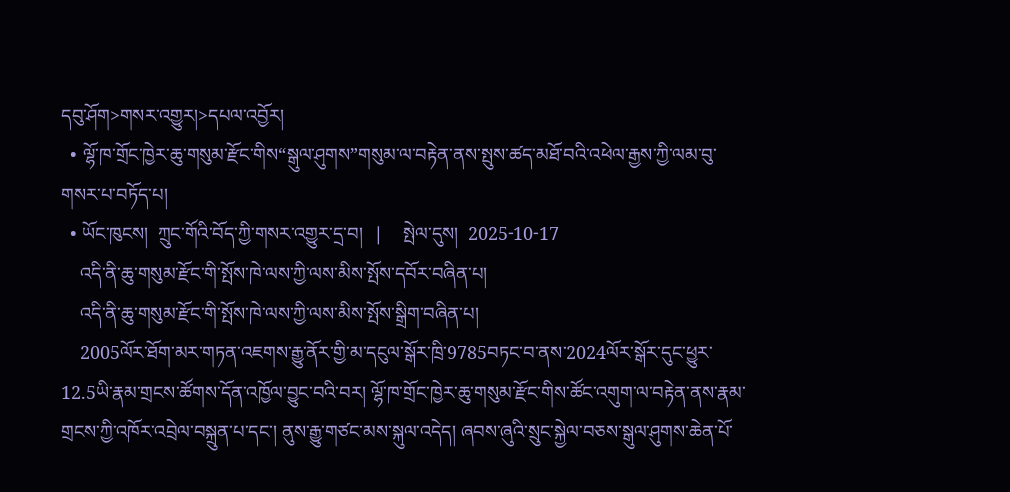དབུ་ཤོག>གསར་འགྱུར།>དཔལ་འབྱོར།
  • ལྷོ་ཁ་གྲོང་ཁྱེར་ཆུ་གསུམ་རྫོང་གིས“སྒུལ་ཤུགས”གསུམ་ལ་བརྟེན་ནས་སྤུས་ཚད་མཐོ་བའི་འཕེལ་རྒྱས་ཀྱི་ལམ་བུ་གསར་པ་བཏོད་པ།
  • ཡོང་ཁུངས།  ཀྲུང་གོའི་བོད་ཀྱི་གསར་འགྱུར་དྲ་བ།   |     སྤེལ་དུས།  2025-10-17
    འདི་ནི་ཆུ་གསུམ་རྫོང་གི་སྤོས་ཁེ་ལས་ཀྱི་ལས་མིས་སྤོས་དབོར་བཞིན་པ།
    འདི་ནི་ཆུ་གསུམ་རྫོང་གི་སྤོས་ཁེ་ལས་ཀྱི་ལས་མིས་སྤོས་སྒྲིག་བཞིན་པ།
    2005ལོར་ཐོག་མར་གཏན་འཇགས་རྒྱུ་ནོར་གྱི་མ་དངུལ་སྒོར་ཁྲི་9785བཏང་བ་ནས་2024ལོར་སྒོར་དུང་ཕྱུར་12.5ཡི་རྣམ་གྲངས་ཚོགས་དོན་འཁྱོལ་བྱུང་བའི་བར། ལྷོ་ཁ་གྲོང་ཁྱེར་ཆུ་གསུམ་རྫོང་གིས་ཚོང་འགུག་ལ་བརྟེན་ནས་རྣམ་གྲངས་ཀྱི་འཁོར་འབྲེལ་བསྐྲུན་པ་དང་། ནུས་རྒྱུ་གཙང་མས་སྐུལ་འདེད། ཞབས་ཞུའི་སྲུང་སྐྱེལ་བཅས་སྒུལ་ཤུགས་ཆེན་པོ་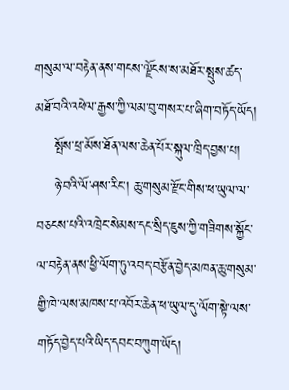གསུམ་ལ་བརྟེན་ནས་གངས་ལྗོངས་ས་མཐོར་སྤུས་ཚད་མཐོ་བའི་འཕེལ་རྒྱས་ཀྱི་ལམ་བུ་གསར་པ་ཞིག་བཏོད་ཡོད།
    སྤོས་ཕྲ་མོས་ཐོན་ལས་ཆེན་པོར་སྐུལ་ཁྲིད་བྱས་པ།
    ཉེ་བའི་ལོ་ཤས་རིང་། ཆུ་གསུམ་རྫོང་གིས་ཕ་ཡུལ་ལ་བཅངས་པའི་འཁྲེང་སེམས་དང་སྲིད་ཇུས་ཀྱི་གཟིགས་སྐྱོང་ལ་བརྟེན་ནས་ཕྱི་ལོག་ཏུ་འབད་བརྩོན་བྱེད་མཁན་ཆུ་གསུམ་གྱི་ཁེ་ལས་མཁས་པ་འབོར་ཆེན་ཕ་ཡུལ་དུ་ལོག་སྟེ་ལས་གཏོད་བྱེད་པའི་ཡིད་དབང་བཀུག་ཡོད།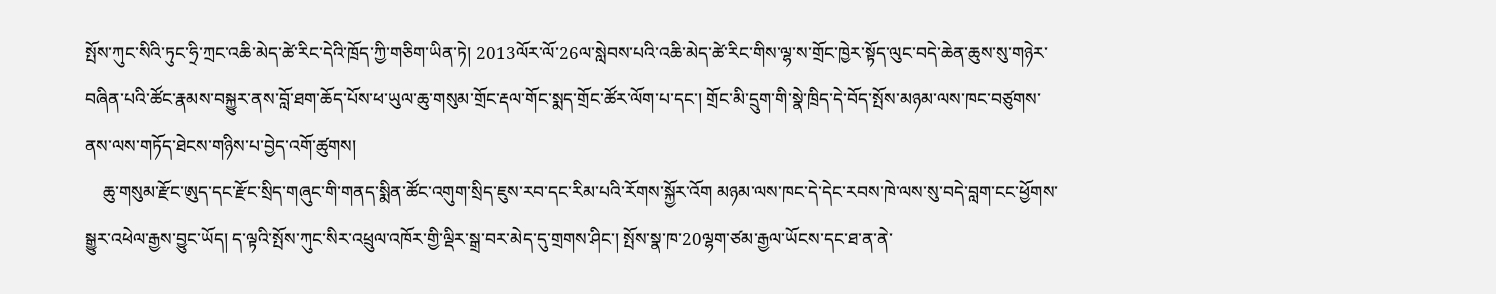སྤོས་ཀུང་སིའི་ཏུང་ཧྲི་ཀྲང་འཆི་མེད་ཚེ་རིང་དེའི་ཁྲོད་ཀྱི་གཅིག་ཡིན་ཏེ། 2013ལོར་ལོ་26ལ་སླེབས་པའི་འཆི་མེད་ཚེ་རིང་གིས་ལྷ་ས་གྲོང་ཁྱེར་སྟོད་ལུང་བདེ་ཆེན་ཆུས་སུ་གཉེར་བཞིན་པའི་ཚོང་རྣམས་བསྐྱུར་ནས་བློ་ཐག་ཆོད་པོས་ཕ་ཡུལ་ཆུ་གསུམ་གྲོང་རྡལ་གོང་སྨད་གྲོང་ཚོར་ལོག་པ་དང་། གྲོང་མི་དྲུག་གི་སྣེ་ཁྲིད་དེ་བོད་སྤོས་མཉམ་ལས་ཁང་བཙུགས་ནས་ལས་གཏོད་ཐེངས་གཉིས་པ་བྱེད་འགོ་ཚུགས།
    ཆུ་གསུམ་རྫོང་ཨུད་དང་རྫོང་སྲིད་གཞུང་གི་གནད་སྨིན་ཚོང་འགུག་སྲིད་ཇུས་རབ་དང་རིམ་པའི་རོགས་སྐྱོར་འོག མཉམ་ལས་ཁང་དེ་དེང་རབས་ཁེ་ལས་སུ་བདེ་བླག་ངང་ཕྱོགས་སྒྱུར་འཕེལ་རྒྱས་བྱུང་ཡོད། ད་ལྟའི་སྤོས་ཀུང་སིར་འཕྲུལ་འཁོར་གྱི་ལྡིར་སྒྲ་བར་མེད་དུ་གྲགས་ཤིང་། སྤོས་སྣ་ཁ་20ལྷག་ཙམ་རྒྱལ་ཡོངས་དང་ཐ་ན་ནེ་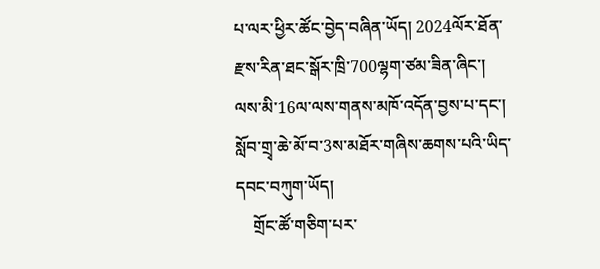པ་ལར་ཕྱིར་ཚོང་བྱེད་བཞིན་ཡོད། 2024ལོར་ཐོན་རྫས་རིན་ཐང་སྒོར་ཁྲི་700ལྷག་ཙམ་ཟིན་ཞིང་། ལས་མི་16ལ་ལས་གནས་མཁོ་འདོན་བྱས་པ་དང་། སློབ་གྲྭ་ཆེ་མོ་བ་3ས་མཐོར་གཞིས་ཆགས་པའི་ཡིད་དབང་བཀུག་ཡོད།
    གྲོང་ཚོ་གཅིག་པར་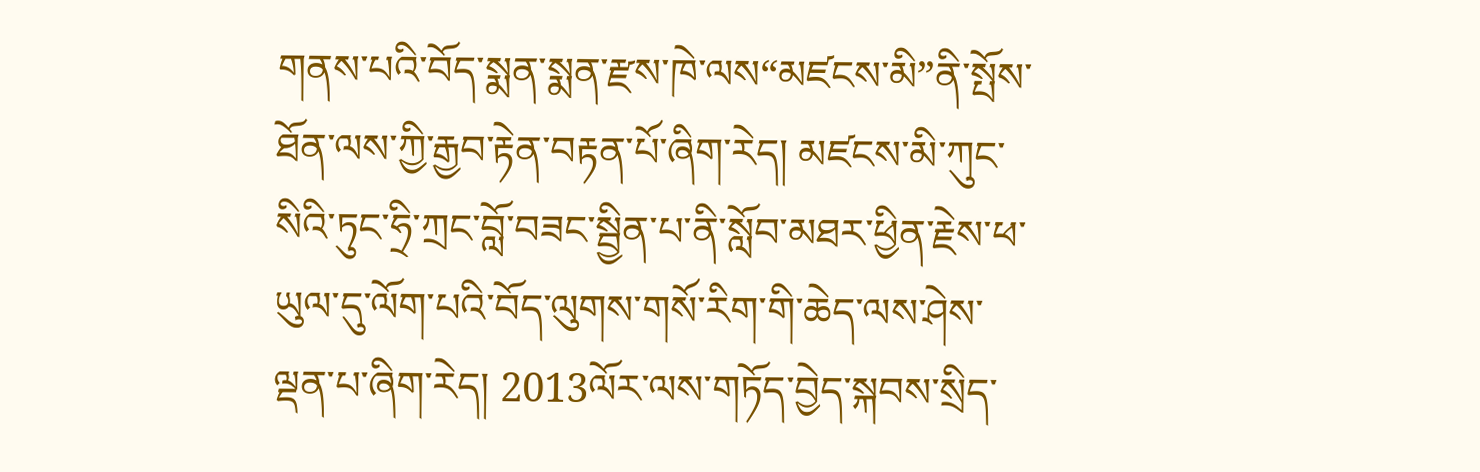གནས་པའི་བོད་སྨན་སྨན་རྫས་ཁེ་ལས“མཛངས་མི”ནི་སྤོས་ཐོན་ལས་ཀྱི་རྒྱབ་རྟེན་བརྟན་པོ་ཞིག་རེད། མཛངས་མི་ཀུང་སིའི་ཏུང་ཧྲི་ཀྲང་བློ་བཟང་སྦྱིན་པ་ནི་སློབ་མཐར་ཕྱིན་རྗེས་ཕ་ཡུལ་དུ་ལོག་པའི་བོད་ལུགས་གསོ་རིག་གི་ཆེད་ལས་ཤེས་ལྡན་པ་ཞིག་རེད། 2013ལོར་ལས་གཏོད་བྱེད་སྐབས་སྲིད་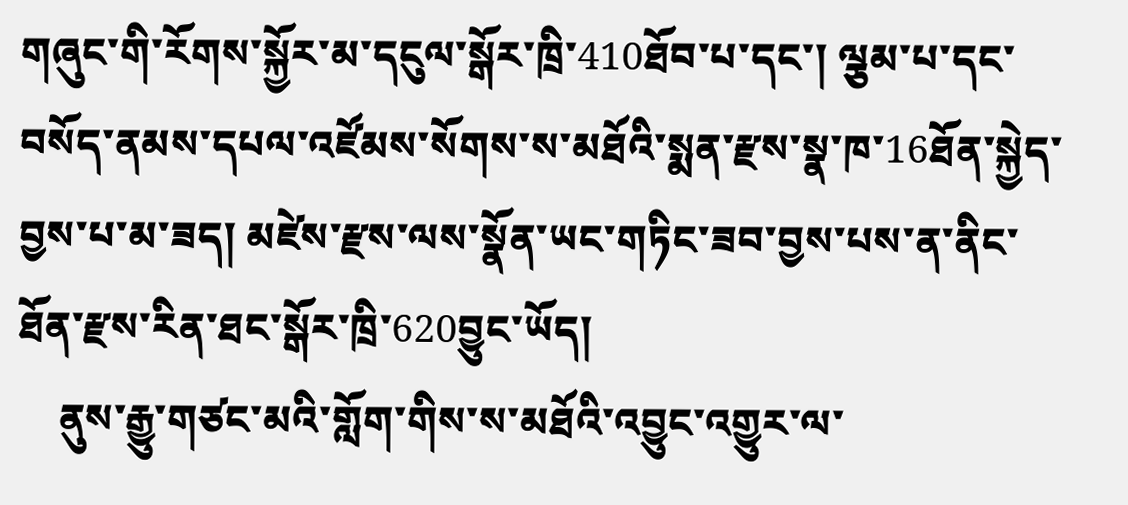གཞུང་གི་རོགས་སྐྱོར་མ་དངུལ་སྒོར་ཁྲི་410ཐོབ་པ་དང་། ལྕམ་པ་དང་བསོད་ནམས་དཔལ་འཛོམས་སོགས་ས་མཐོའི་སྨན་རྫས་སྣ་ཁ་16ཐོན་སྐྱེད་བྱས་པ་མ་ཟད། མཛེས་རྫས་ལས་སྣོན་ཡང་གཏིང་ཟབ་བྱས་པས་ན་ནིང་ཐོན་རྫས་རིན་ཐང་སྒོར་ཁྲི་620བྱུང་ཡོད།
    ནུས་རྒྱུ་གཙང་མའི་གློག་གིས་ས་མཐོའི་འབྱུང་འགྱུར་ལ་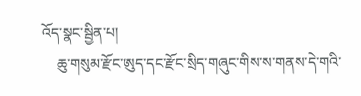འོད་སྣང་སྦྱིན་པ།
    ཆུ་གསུམ་རྫོང་ཨུད་དང་རྫོང་སྲིད་གཞུང་གིས་ས་གནས་དེ་གའི་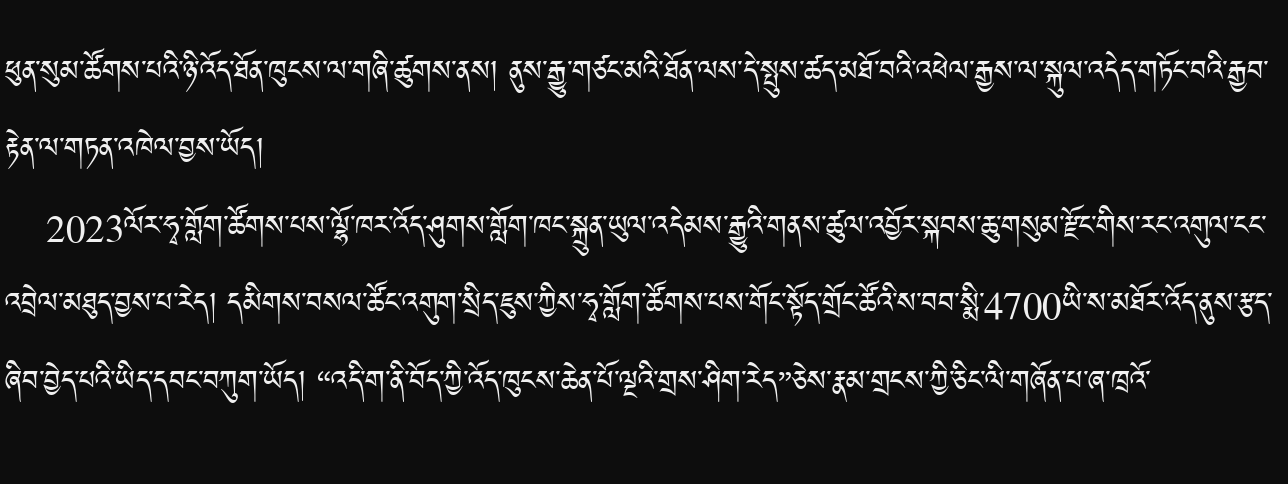ཕུན་སུམ་ཚོགས་པའི་ཉི་འོད་ཐོན་ཁུངས་ལ་གཞི་ཚུགས་ནས། ནུས་རྒྱུ་གཙང་མའི་ཐོན་ལས་དེ་སྤུས་ཚད་མཐོ་བའི་འཕེལ་རྒྱས་ལ་སྐུལ་འདེད་གཏོང་བའི་རྒྱབ་རྟེན་ལ་གཏན་འཁེལ་བྱས་ཡོད།
    2023ལོར་ཧྭ་གློག་ཚོགས་པས་ལྷོ་ཁར་འོད་ཤུགས་གློག་ཁང་སྐྲུན་ཡུལ་འདེམས་རྒྱུའི་གནས་ཚུལ་འབྱོར་སྐབས་ཆུ་གསུམ་རྫོང་གིས་རང་འགུལ་ངང་འབྲེལ་མཐུད་བྱས་པ་རེད། དམིགས་བསལ་ཚོང་འགུག་སྲིད་ཇུས་ཀྱིས་ཧྭ་གློག་ཚོགས་པས་གོང་སྟོད་གྲོང་ཚོའི་ས་བབ་སྨི་4700ཡི་ས་མཐོར་འོད་ནུས་རྩད་ཞིབ་བྱེད་པའི་ཡིད་དབང་བཀུག་ཡོད། “འདི་ག་ནི་བོད་ཀྱི་འོད་ཁུངས་ཆེན་པོ་ལྔའི་གྲས་ཤིག་རེད”ཅེས་རྣམ་གྲངས་ཀྱི་ཅིང་ལི་གཞོན་པ་ཞ་ཁྲའོ་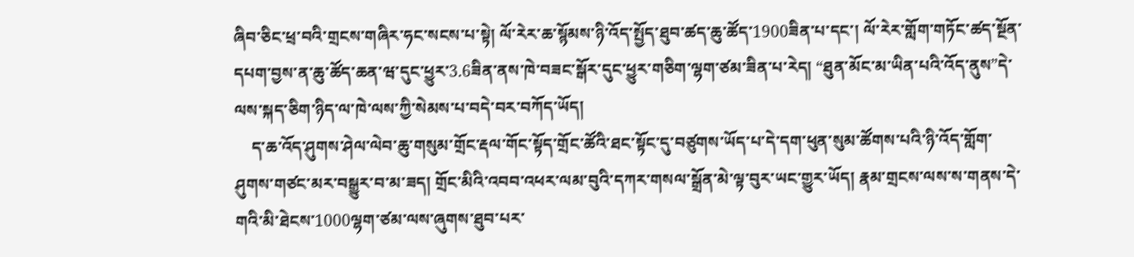ཞིབ་ཅིང་ཕྲ་བའི་གྲངས་གཞིར་ཧང་སངས་པ་སྟེ། ལོ་རེར་ཆ་སྙོམས་ཉི་འོད་སྤྱོད་ཐུབ་ཚད་ཆུ་ཚོད་1900ཟིན་པ་དང་། ལོ་རེར་གློག་གཏོང་ཚད་སྔོན་དཔག་བྱས་ན་ཆུ་ཚོད་ཆན་ཝ་དུང་ཕྱུར་3.6ཟིན་ནས་ཁེ་བཟང་སྒོར་དུང་ཕྱུར་གཅིག་ལྷག་ཙམ་ཟིན་པ་རེད། “ཐུན་མོང་མ་ཡིན་པའི་འོད་ནུས”དེ་ལས་སྐད་ཅིག་ཉིད་ལ་ཁེ་ལས་ཀྱི་སེམས་པ་བདེ་བར་བཀོད་ཡོད།
    ད་ཆ་འོད་ཤུགས་ཤེལ་ལེབ་ཆུ་གསུམ་གྲོང་རྡལ་གོང་སྟོད་གྲོང་ཚོའི་ཐང་སྟོང་དུ་བཙུགས་ཡོད་པ་དེ་དག་ཕུན་སུམ་ཚོགས་པའི་ཉི་འོད་གློག་ཤུགས་གཙང་མར་བསྒྱུར་བ་མ་ཟད། གྲོང་མིའི་འབབ་འཕར་ལམ་བུའི་དཀར་གསལ་སྒྲོན་མེ་ལྟ་བུར་ཡང་གྱུར་ཡོད། རྣམ་གྲངས་ལས་ས་གནས་དེ་གའི་མི་ཐེངས་1000ལྷག་ཙམ་ལས་ཞུགས་ཐུབ་པར་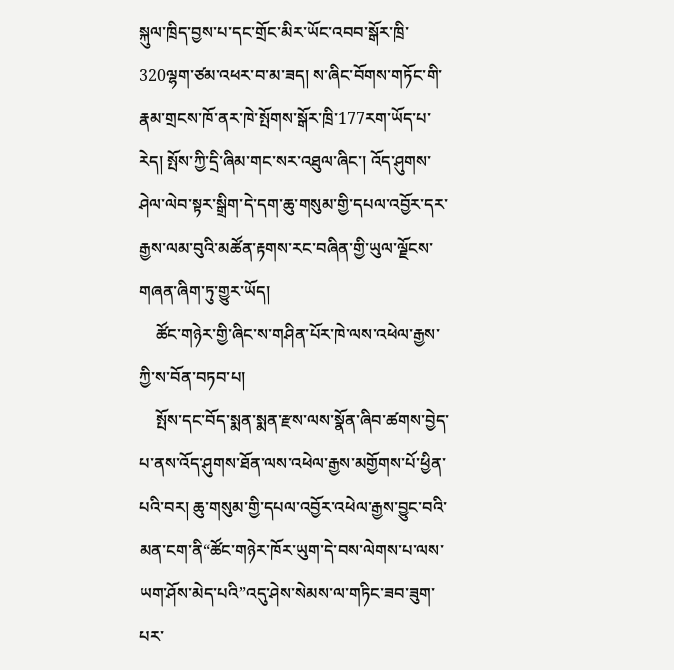སྐུལ་ཁྲིད་བྱས་པ་དང་གྲོང་མིར་ཡོང་འབབ་སྒོར་ཁྲི་320ལྷག་ཙམ་འཕར་བ་མ་ཟད། ས་ཞིང་བོགས་གཏོང་གི་རྣམ་གྲངས་ཁོ་ནར་ཁེ་སྤོགས་སྒོར་ཁྲི་177རག་ཡོད་པ་རེད། སྤོས་ཀྱི་དྲི་ཞིམ་གང་སར་འཐུལ་ཞིང་། འོད་ཤུགས་ཤེལ་ལེབ་སྟར་སྒྲིག་དེ་དག་ཆུ་གསུམ་གྱི་དཔལ་འབྱོར་དར་རྒྱས་ལམ་བུའི་མཚོན་རྟགས་རང་བཞིན་གྱི་ཡུལ་ལྗོངས་གཞན་ཞིག་ཏུ་གྱུར་ཡོད།
    ཚོང་གཉེར་གྱི་ཞིང་ས་གཤིན་པོར་ཁེ་ལས་འཕེལ་རྒྱས་ཀྱི་ས་བོན་བཏབ་པ།
    སྤོས་དང་བོད་སྨན་སྨན་རྫས་ལས་སྣོན་ཞིབ་ཚགས་བྱེད་པ་ནས་འོད་ཤུགས་ཐོན་ལས་འཕེལ་རྒྱས་མགྱོགས་པོ་ཕྱིན་པའི་བར། ཆུ་གསུམ་གྱི་དཔལ་འབྱོར་འཕེལ་རྒྱས་བྱུང་བའི་མན་ངག་ནི“ཚོང་གཉེར་ཁོར་ཡུག་དེ་བས་ལེགས་པ་ལས་ཡག་ཤོས་མེད་པའི”འདུ་ཤེས་སེམས་ལ་གཏིང་ཟབ་ཟུག་པར་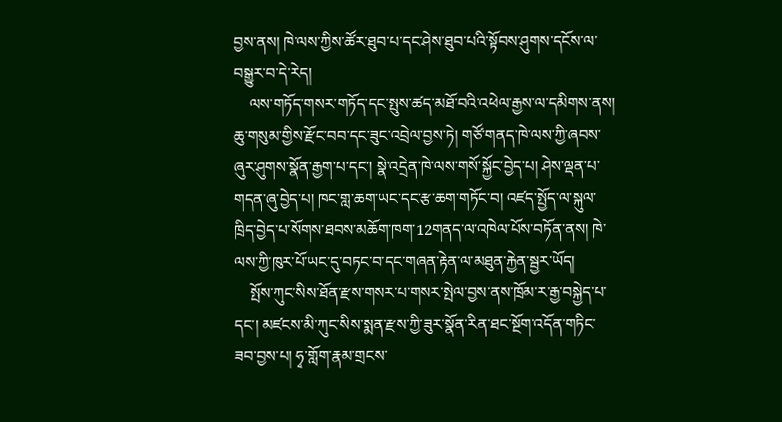བྱས་ནས། ཁེ་ལས་ཀྱིས་ཚོར་ཐུབ་པ་དང་ཤེས་ཐུབ་པའི་སྟོབས་ཤུགས་དངོས་ལ་བསྒྱུར་བ་དེ་རེད།
    ལས་གཏོད་གསར་གཏོད་དང་སྤུས་ཚད་མཐོ་བའི་འཕེལ་རྒྱས་ལ་དམིགས་ནས། ཆུ་གསུམ་གྱིས་རྫོང་བབ་དང་ཟུང་འབྲེལ་བྱས་ཏེ། གཙོ་གནད་ཁེ་ལས་ཀྱི་ཞབས་ཞུར་ཤུགས་སྣོན་རྒྱག་པ་དང་། སྣེ་འདྲེན་ཁེ་ལས་གསོ་སྐྱོང་བྱེད་པ། ཤེས་ལྡན་པ་གདན་ཞུ་བྱེད་པ། ཁང་གླ་ཆག་ཡང་དང་རྩ་ཆག་གཏོང་བ། འཛད་སྤྱོད་ལ་སྐུལ་ཁྲིད་བྱེད་པ་སོགས་ཐབས་མཆོག་ཁག་12གནད་ལ་འཁེལ་པོས་བཏོན་ནས། ཁེ་ལས་ཀྱི་ཁུར་པོ་ཡང་དུ་བཏང་བ་དང་གཞན་རྟེན་ལ་མཐུན་རྐྱེན་སྦྱར་ཡོད།
    སྤོས་ཀུང་སིས་ཐོན་རྫས་གསར་པ་གསར་སྤེལ་བྱས་ནས་ཁྲོམ་ར་རྒྱ་བསྐྱེད་པ་དང་། མཛངས་མི་ཀུང་སིས་སྨན་རྫས་ཀྱི་ཟུར་སྣོན་རིན་ཐང་སྔོག་འདོན་གཏིང་ཟབ་བྱས་པ། ཧྭ་གློག་རྣམ་གྲངས་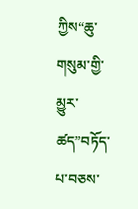ཀྱིས“ཆུ་གསུམ་གྱི་མྱུར་ཚད”བཏོད་པ་བཅས་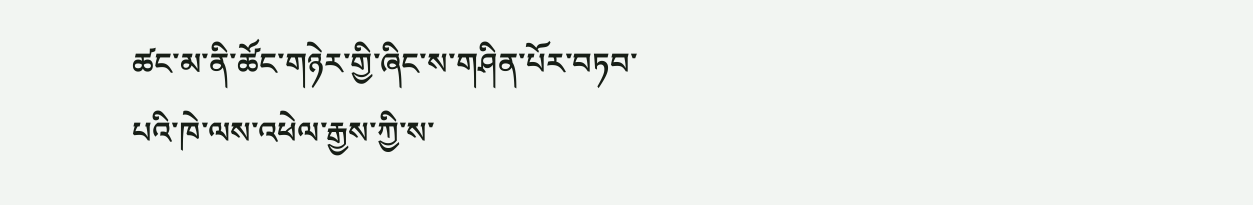ཚང་མ་ནི་ཚོང་གཉེར་གྱི་ཞིང་ས་གཤིན་པོར་བཏབ་པའི་ཁེ་ལས་འཕེལ་རྒྱས་ཀྱི་ས་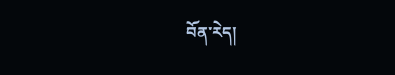བོན་རེད།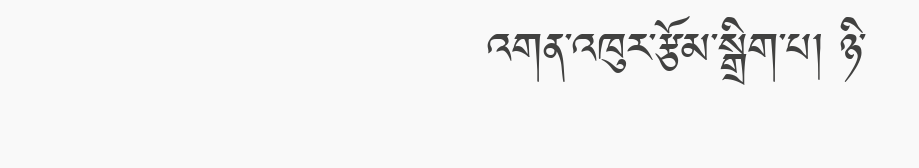འགན་འཁུར་རྩོམ་སྒྲིག་པ། ཉི་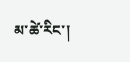མ་ཚེ་རིང་།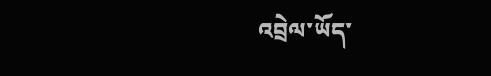འབྲེལ་ཡོད་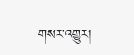གསར་འགྱུར།